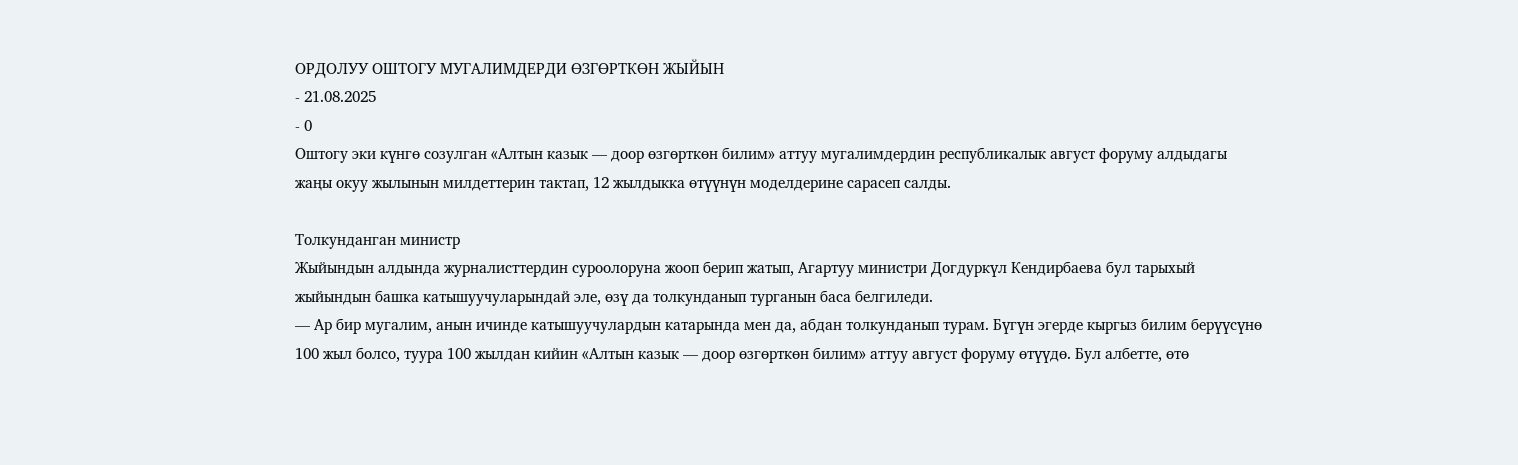ОРДОЛУУ ОШТОГУ МУГАЛИМДЕРДИ ӨЗГӨРТКӨН ЖЫЙЫН
- 21.08.2025
- 0
Оштогу эки күнгө созулган «Алтын казык — доор өзгөрткөн билим» аттуу мугалимдердин республикалык август форуму алдыдагы жаңы окуу жылынын милдеттерин тактап, 12 жылдыкка өтүүнүн моделдерине сарасеп салды.

Толкунданган министр
Жыйындын алдында журналисттердин суроолоруна жооп берип жатып, Агартуу министри Догдуркүл Кендирбаева бул тарыхый жыйындын башка катышуучуларындай эле, өзү да толкунданып турганын баса белгиледи.
— Ар бир мугалим, анын ичинде катышуучулардын катарында мен да, абдан толкунданып турам. Бүгүн эгерде кыргыз билим берүүсүнө 100 жыл болсо, туура 100 жылдан кийин «Алтын казык — доор өзгөрткөн билим» аттуу август форуму өтүүдө. Бул албетте, өтө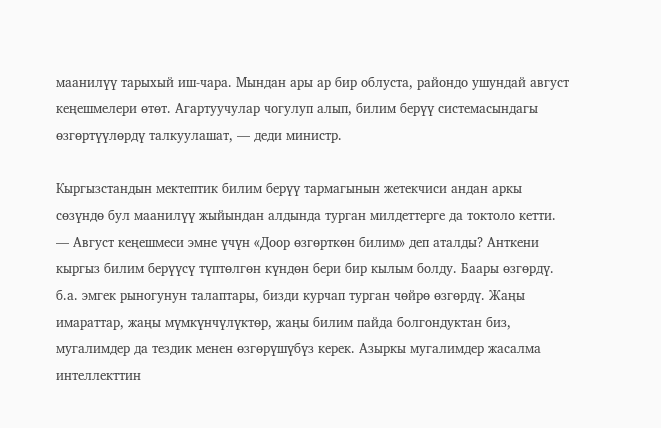маанилүү тарыхый иш-чара. Мындан ары ар бир облуста, райондо ушундай август кеңешмелери өтөт. Агартуучулар чогулуп алып, билим берүү системасындагы өзгөртүүлөрдү талкуулашат, — деди министр.

Кыргызстандын мектептик билим берүү тармагынын жетекчиси андан аркы сөзүндө бул маанилүү жыйындан алдында турган милдеттерге да токтоло кетти.
— Август кеңешмеси эмне үчүн «Доор өзгөрткөн билим» деп аталды? Анткени кыргыз билим берүүсү түптөлгөн күндөн бери бир кылым болду. Баары өзгөрдү. б.а. эмгек рыногунун талаптары, бизди курчап турган чөйрө өзгөрдү. Жаңы имараттар, жаңы мүмкүнчүлүктөр, жаңы билим пайда болгондуктан биз, мугалимдер да тездик менен өзгөрүшүбүз керек. Азыркы мугалимдер жасалма интеллекттин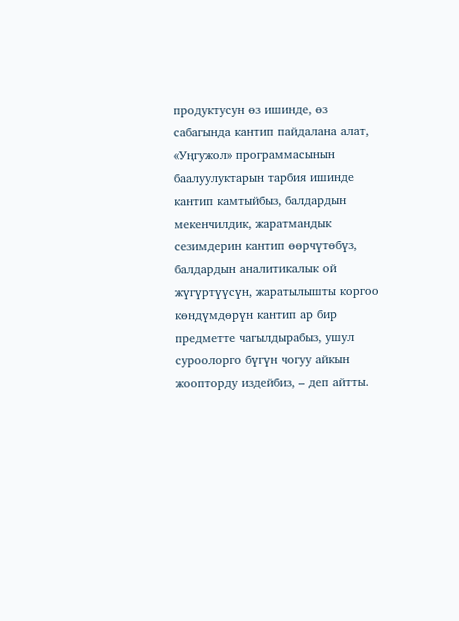продуктусун өз ишинде, өз сабагында кантип пайдалана алат, «Уңгужол» программасынын баалуулуктарын тарбия ишинде кантип камтыйбыз, балдардын мекенчилдик, жаратмандык сезимдерин кантип өөрчүтөбүз, балдардын аналитикалык ой жүгүртүүсүн, жаратылышты коргоо көндүмдөрүн кантип ар бир предметте чагылдырабыз, ушул суроолорго бүгүн чогуу айкын жоопторду издейбиз, – деп айтты.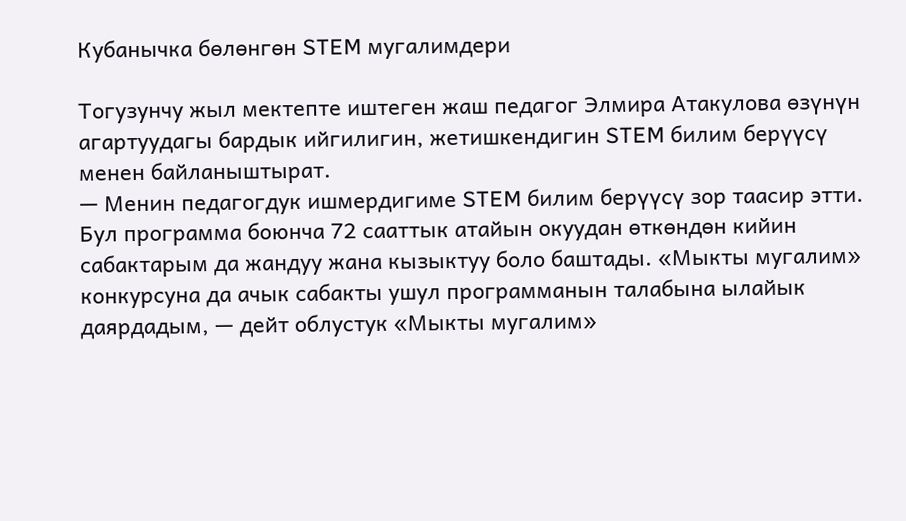Кубанычка бөлөнгөн STEM мугалимдери

Тогузунчу жыл мектепте иштеген жаш педагог Элмира Атакулова өзүнүн агартуудагы бардык ийгилигин, жетишкендигин STEM билим берүүсү менен байланыштырат.
— Менин педагогдук ишмердигиме STEM билим берүүсү зор таасир этти. Бул программа боюнча 72 сааттык атайын окуудан өткөндөн кийин сабактарым да жандуу жана кызыктуу боло баштады. «Мыкты мугалим» конкурсуна да ачык сабакты ушул программанын талабына ылайык даярдадым, — дейт облустук «Мыкты мугалим»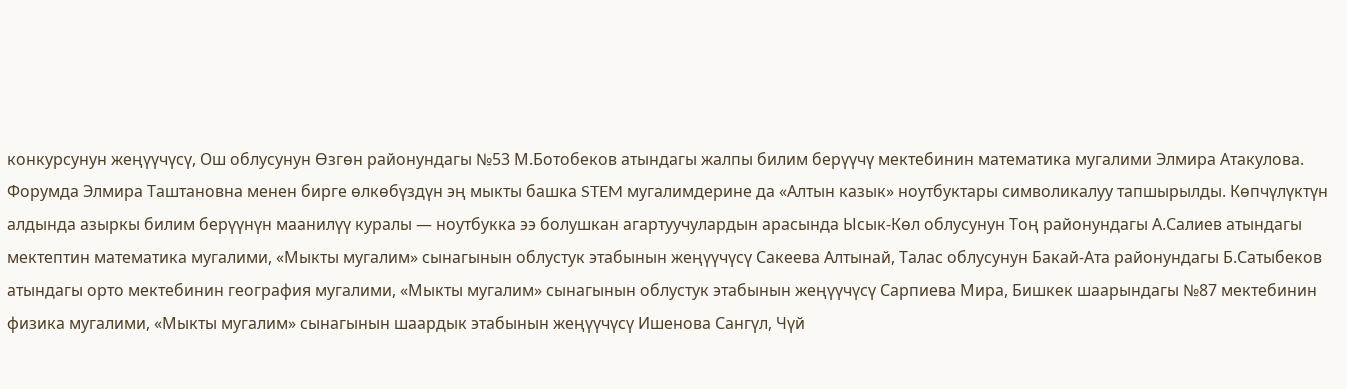конкурсунун жеңүүчүсү, Ош облусунун Өзгөн районундагы №53 М.Ботобеков атындагы жалпы билим берүүчү мектебинин математика мугалими Элмира Атакулова.
Форумда Элмира Таштановна менен бирге өлкөбүздүн эң мыкты башка STEM мугалимдерине да «Алтын казык» ноутбуктары символикалуу тапшырылды. Көпчүлүктүн алдында азыркы билим берүүнүн маанилүү куралы — ноутбукка ээ болушкан агартуучулардын арасында Ысык-Көл облусунун Тоң районундагы А.Салиев атындагы мектептин математика мугалими, «Мыкты мугалим» сынагынын облустук этабынын жеңүүчүсү Сакеева Алтынай, Талас облусунун Бакай-Ата районундагы Б.Сатыбеков атындагы орто мектебинин география мугалими, «Мыкты мугалим» сынагынын облустук этабынын жеңүүчүсү Сарпиева Мира, Бишкек шаарындагы №87 мектебинин физика мугалими, «Мыкты мугалим» сынагынын шаардык этабынын жеңүүчүсү Ишенова Сангүл, Чүй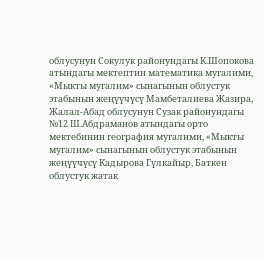облусунун Сокулук районундагы К.Шопокова атындагы мектептин математика мугалими, «Мыкты мугалим» сынагынын облустук этабынын жеңүүчүсү Мамбеталиева Жазира, Жалал-Абад облусунун Сузак районундагы №12 Ш.Абдраманов атындагы орто мектебинин география мугалими, «Мыкты мугалим» сынагынын облустук этабынын жеңүүчүсү Кадырова Гүлкайыр, Баткен облустук жатак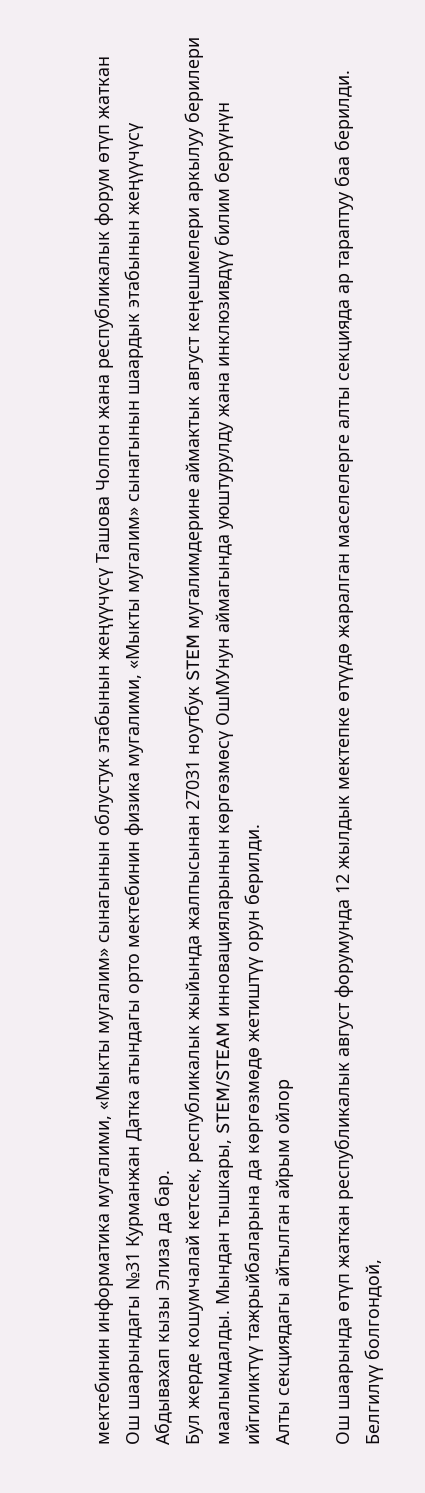мектебинин информатика мугалими, «Мыкты мугалим» сынагынын облустук этабынын жеңүүчүсү Ташова Чолпон жана республикалык форум өтүп жаткан Ош шаарындагы №31 Курманжан Датка атындагы орто мектебинин физика мугалими, «Мыкты мугалим» сынагынын шаардык этабынын жеңүүчүсү Абдывахап кызы Элиза да бар.
Бул жерде кошумчалай кетсек, республикалык жыйында жалпысынан 27031 ноутбук STEM мугалимдерине аймактык август кеңешмелери аркылуу берилери маалымдалды. Мындан тышкары, STEM/STEAM инновацияларынын көргөзмөсү ОшМУнун аймагында уюштурулду жана инклюзивдүү билим берүүнүн ийгиликтүү тажрыйбаларына да көргөзмөдө жетиштүү орун берилди.
Алты секциядагы айтылган айрым ойлор

Ош шаарында өтүп жаткан республикалык август форумунда 12 жылдык мектепке өтүүдө жаралган маселелерге алты секцияда ар тараптуу баа берилди. Белгилүү болгондой,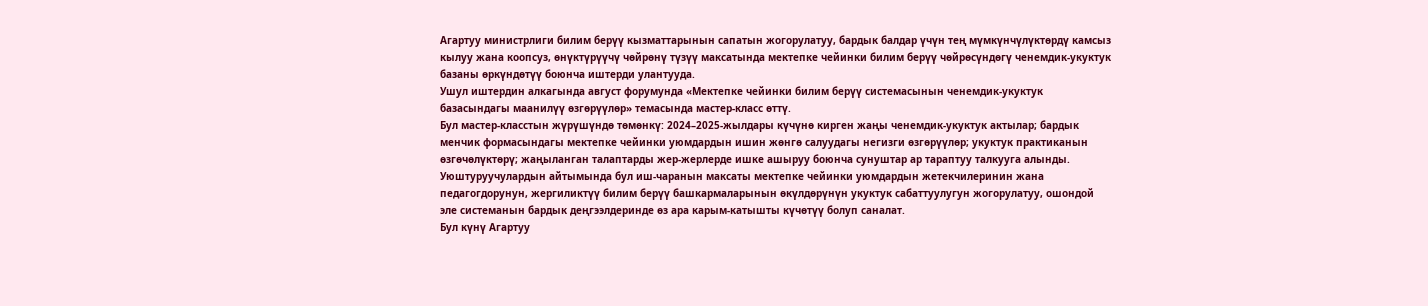Агартуу министрлиги билим берүү кызматтарынын сапатын жогорулатуу, бардык балдар үчүн тең мүмкүнчүлүктөрдү камсыз кылуу жана коопсуз, өнүктүрүүчү чөйрөнү түзүү максатында мектепке чейинки билим берүү чөйрөсүндөгү ченемдик-укуктук базаны өркүндөтүү боюнча иштерди улантууда.
Ушул иштердин алкагында август форумунда «Мектепке чейинки билим берүү системасынын ченемдик-укуктук базасындагы маанилүү өзгөрүүлөр» темасында мастер-класс өттү.
Бул мастер-класстын жүрүшүндө төмөнкү: 2024–2025-жылдары күчүнө кирген жаңы ченемдик-укуктук актылар; бардык менчик формасындагы мектепке чейинки уюмдардын ишин жөнгө салуудагы негизги өзгөрүүлөр; укуктук практиканын өзгөчөлүктөрү; жаңыланган талаптарды жер-жерлерде ишке ашыруу боюнча сунуштар ар тараптуу талкууга алынды.
Уюштуруучулардын айтымында бул иш-чаранын максаты мектепке чейинки уюмдардын жетекчилеринин жана педагогдорунун, жергиликтүү билим берүү башкармаларынын өкүлдөрүнүн укуктук сабаттуулугун жогорулатуу, ошондой эле системанын бардык деңгээлдеринде өз ара карым-катышты күчөтүү болуп саналат.
Бул күнү Агартуу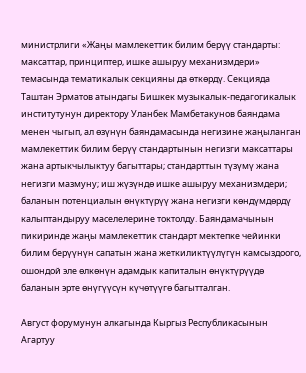министрлиги «Жаңы мамлекеттик билим берүү стандарты: максаттар, принциптер, ишке ашыруу механизмдери» темасында тематикалык секцияны да өткөрдү. Секцияда Таштан Эрматов атындагы Бишкек музыкалык-педагогикалык институтунун директору Уланбек Мамбетакунов баяндама менен чыгып, ал өзүнүн баяндамасында негизине жаңыланган мамлекеттик билим берүү стандартынын негизги максаттары жана артыкчылыктуу багыттары; стандарттын түзүмү жана негизги мазмуну; иш жүзүндө ишке ашыруу механизмдери; баланын потенциалын өнүктүрүү жана негизги көндүмдөрдү калыптандыруу маселелерине токтолду. Баяндамачынын пикиринде жаңы мамлекеттик стандарт мектепке чейинки билим берүүнүн сапатын жана жеткиликтүүлүгүн камсыздоого, ошондой эле өлкөнүн адамдык капиталын өнүктүрүүдө баланын эрте өнүгүүсүн күчөтүүгө багытталган.

Август форумунун алкагында Кыргыз Республикасынын Агартуу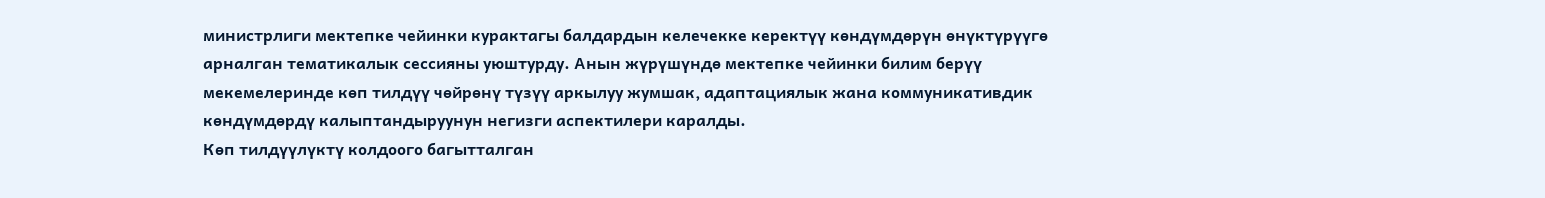министрлиги мектепке чейинки курактагы балдардын келечекке керектүү көндүмдөрүн өнүктүрүүгө арналган тематикалык сессияны уюштурду. Анын жүрүшүндө мектепке чейинки билим берүү мекемелеринде көп тилдүү чөйрөнү түзүү аркылуу жумшак, адаптациялык жана коммуникативдик көндүмдөрдү калыптандыруунун негизги аспектилери каралды.
Көп тилдүүлүктү колдоого багытталган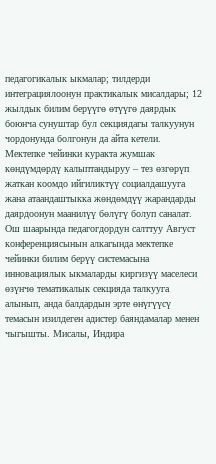педагогикалык ыкмалар; тилдерди интеграциялоонун практикалык мисалдары; 12 жылдык билим берүүгө өтүүгө даярдык боюнча сунуштар бул секциядагы талкуунун чордонунда болгонун да айта кетели.
Мектепке чейинки куракта жумшак көндүмдөрдү калыптандыруу – тез өзгөрүп жаткан коомдо ийгиликтүү социалдашууга жана атаандаштыкка жөндөмдүү жарандарды даярдоонун маанилүү бөлүгү болуп саналат.
Ош шаарында педагогдордун салттуу Август конференциясынын алкагында мектепке чейинки билим берүү системасына инновациялык ыкмаларды киргизүү маселеси өзүнчө тематикалык секцияда талкууга алынып, анда балдардын эрте өнүгүүсү темасын изилдеген адистер баяндамалар менен чыгышты. Мисалы, Индира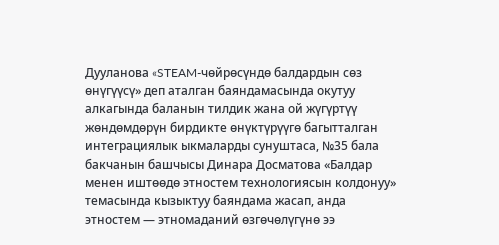Дууланова «STEAM-чөйрөсүндө балдардын сөз өнүгүүсү» деп аталган баяндамасында окутуу алкагында баланын тилдик жана ой жүгүртүү жөндөмдөрүн бирдикте өнүктүрүүгө багытталган интеграциялык ыкмаларды сунуштаса, №35 бала бакчанын башчысы Динара Досматова «Балдар менен иштөөдө этностем технологиясын колдонуу» темасында кызыктуу баяндама жасап, анда этностем — этномаданий өзгөчөлүгүнө ээ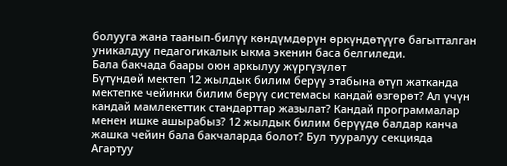болууга жана таанып-билүү көндүмдөрүн өркүндөтүүгө багытталган уникалдуу педагогикалык ыкма экенин баса белгиледи.
Бала бакчада баары оюн аркылуу жүргүзүлөт
Бүтүндөй мектеп 12 жылдык билим берүү этабына өтүп жатканда мектепке чейинки билим берүү системасы кандай өзгөрөт? Ал үчүн кандай мамлекеттик стандарттар жазылат? Кандай программалар менен ишке ашырабыз? 12 жылдык билим берүүдө балдар канча жашка чейин бала бакчаларда болот? Бул тууралуу секцияда Агартуу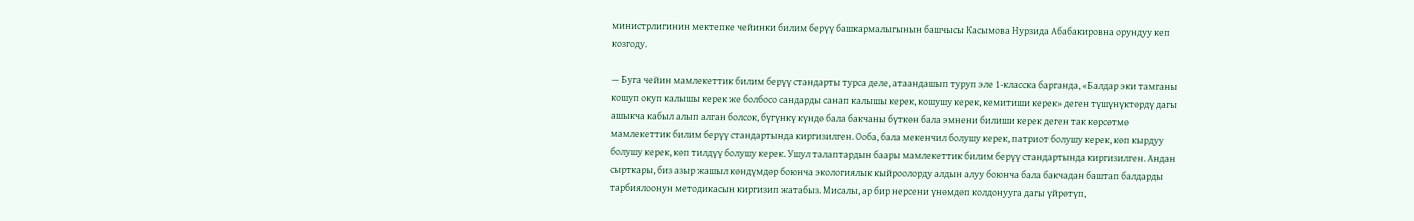министрлигинин мектепке чейинки билим берүү башкармалыгынын башчысы Касымова Нурзида Абабакировна орундуу кеп козгоду.

— Буга чейин мамлекеттик билим берүү стандарты турса деле, атаандашып туруп эле 1-класска барганда, «Балдар эки тамганы кошуп окуп калышы керек же болбосо сандарды санап калышы керек, кошушу керек, кемитиши керек» деген түшүнүктөрдү дагы ашыкча кабыл алып алган болсок, бүгүнкү күндө бала бакчаны бүткөн бала эмнени билиши керек деген так көрсөтмө мамлекеттик билим берүү стандартында киргизилген. Ооба, бала мекенчил болушу керек, патриот болушу керек, көп кырдуу болушу керек, көп тилдүү болушу керек. Ушул талаптардын баары мамлекеттик билим берүү стандартында киргизилген. Андан сырткары, биз азыр жашыл көндүмдөр боюнча экологиялык кыйроолорду алдын алуу боюнча бала бакчадан баштап балдарды тарбиялоонун методикасын киргизип жатабыз. Мисалы, ар бир нерсени үнөмдөп колдонууга дагы үйрөтүп,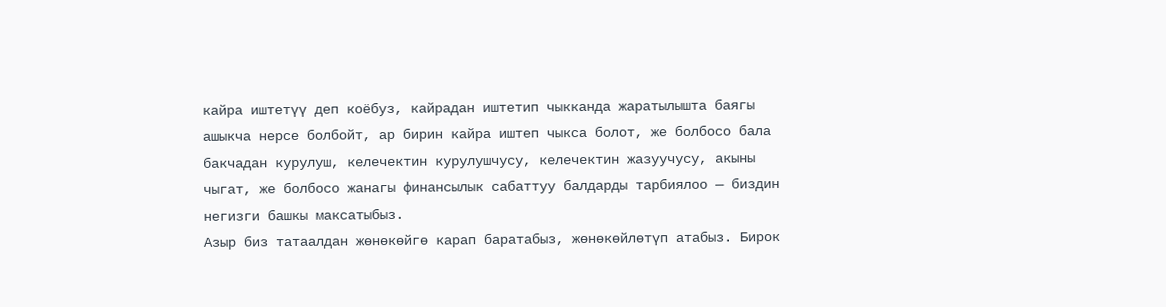кайра иштетүү деп коёбуз, кайрадан иштетип чыкканда жаратылышта баягы ашыкча нерсе болбойт, ар бирин кайра иштеп чыкса болот, же болбосо бала бакчадан курулуш, келечектин курулушчусу, келечектин жазуучусу, акыны чыгат, же болбосо жанагы финансылык сабаттуу балдарды тарбиялоо — биздин негизги башкы максатыбыз.
Азыр биз татаалдан жөнөкөйгө карап баратабыз, жөнөкөйлөтүп атабыз. Бирок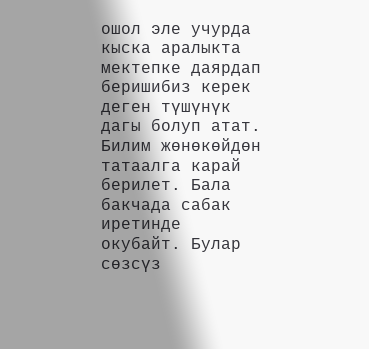ошол эле учурда кыска аралыкта мектепке даярдап беришибиз керек деген түшүнүк дагы болуп атат.
Билим жөнөкөйдөн татаалга карай берилет. Бала бакчада сабак иретинде окубайт. Булар сөзсүз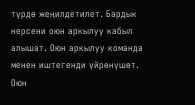түрдө жеңилдетилет. Бардык нерсени оюн аркылуу кабыл алышат. Оюн аркылуу команда менен иштегенди үйрөнүшөт. Оюн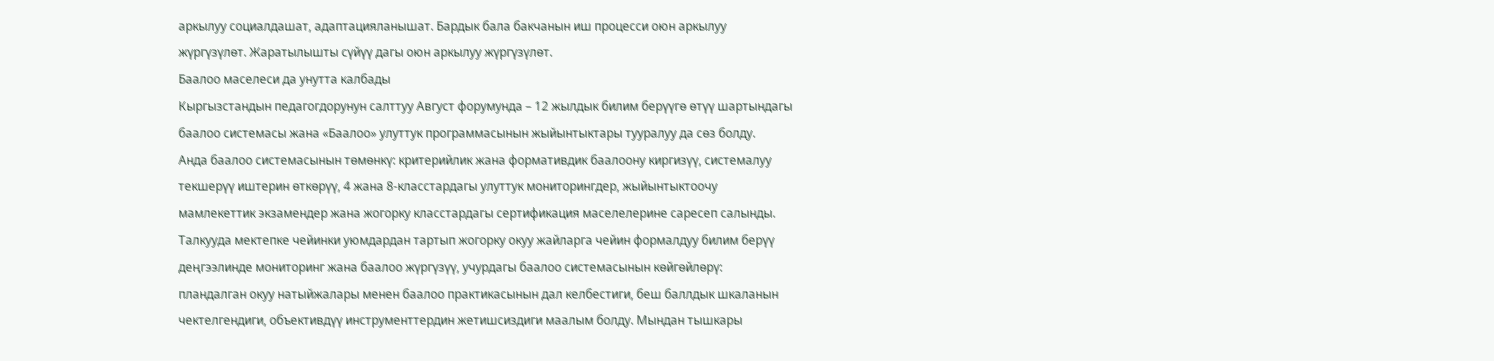аркылуу социалдашат, адаптацияланышат. Бардык бала бакчанын иш процесси оюн аркылуу жүргүзүлөт. Жаратылышты сүйүү дагы оюн аркылуу жүргүзүлөт.
Баалоо маселеси да унутта калбады
Кыргызстандын педагогдорунун салттуу Август форумунда – 12 жылдык билим берүүгө өтүү шартындагы баалоо системасы жана «Баалоо» улуттук программасынын жыйынтыктары тууралуу да сөз болду.
Анда баалоо системасынын төмөнкү: критерийлик жана формативдик баалоону киргизүү, системалуу текшерүү иштерин өткөрүү, 4 жана 8-класстардагы улуттук мониторингдер, жыйынтыктоочу мамлекеттик экзамендер жана жогорку класстардагы сертификация маселелерине саресеп салынды.
Талкууда мектепке чейинки уюмдардан тартып жогорку окуу жайларга чейин формалдуу билим берүү деңгээлинде мониторинг жана баалоо жүргүзүү, учурдагы баалоо системасынын көйгөйлөрү: пландалган окуу натыйжалары менен баалоо практикасынын дал келбестиги, беш баллдык шкаланын чектелгендиги, объективдүү инструменттердин жетишсиздиги маалым болду. Мындан тышкары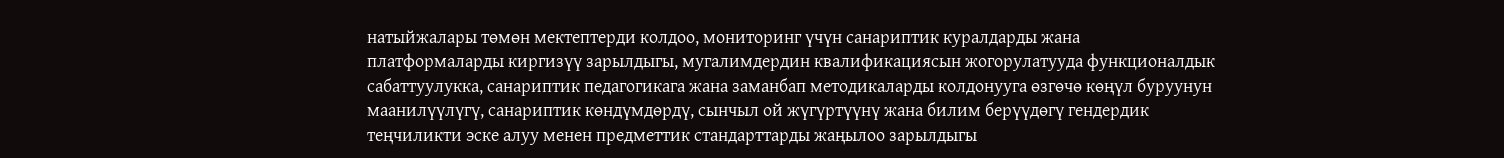натыйжалары төмөн мектептерди колдоо, мониторинг үчүн санариптик куралдарды жана платформаларды киргизүү зарылдыгы, мугалимдердин квалификациясын жогорулатууда функционалдык сабаттуулукка, санариптик педагогикага жана заманбап методикаларды колдонууга өзгөчө көңүл буруунун маанилүүлүгү, санариптик көндүмдөрдү, сынчыл ой жүгүртүүнү жана билим берүүдөгү гендердик теңчиликти эске алуу менен предметтик стандарттарды жаңылоо зарылдыгы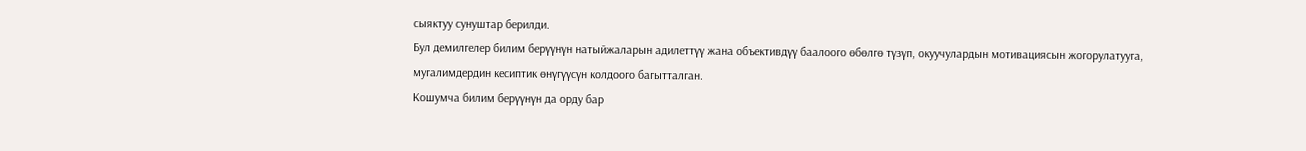сыяктуу сунуштар берилди.
Бул демилгелер билим берүүнүн натыйжаларын адилеттүү жана объективдүү баалоого өбөлгө түзүп, окуучулардын мотивациясын жогорулатууга, мугалимдердин кесиптик өнүгүүсүн колдоого багытталган.
Кошумча билим берүүнүн да орду бар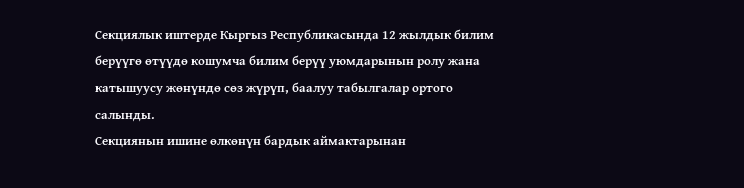Секциялык иштерде Кыргыз Республикасында 12 жылдык билим берүүгө өтүүдө кошумча билим берүү уюмдарынын ролу жана катышуусу жөнүндө сөз жүрүп, баалуу табылгалар ортого салынды.
Секциянын ишине өлкөнүн бардык аймактарынан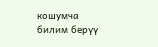кошумча билим берүү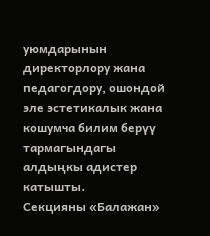уюмдарынын директорлору жана педагогдору, ошондой эле эстетикалык жана кошумча билим берүү тармагындагы алдыңкы адистер катышты.
Секцияны «Балажан»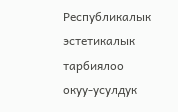Республикалык эстетикалык тарбиялоо окуу-усулдук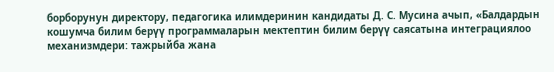борборунун директору, педагогика илимдеринин кандидаты Д. С. Мусина ачып, «Балдардын кошумча билим берүү программаларын мектептин билим берүү саясатына интеграциялоо механизмдери: тажрыйба жана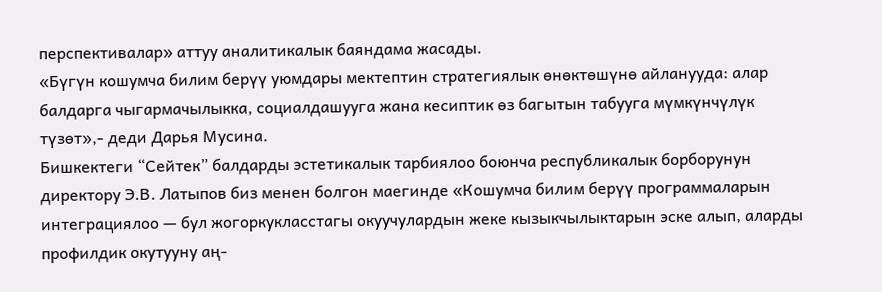перспективалар» аттуу аналитикалык баяндама жасады.
«Бүгүн кошумча билим берүү уюмдары мектептин стратегиялык өнөктөшүнө айланууда: алар балдарга чыгармачылыкка, социалдашууга жана кесиптик өз багытын табууга мүмкүнчүлүк түзөт»,- деди Дарья Мусина.
Бишкектеги “Сейтек” балдарды эстетикалык тарбиялоо боюнча республикалык борборунун директору Э.В. Латыпов биз менен болгон маегинде «Кошумча билим берүү программаларын интеграциялоо — бул жогоркукласстагы окуучулардын жеке кызыкчылыктарын эске алып, аларды профилдик окутууну аң-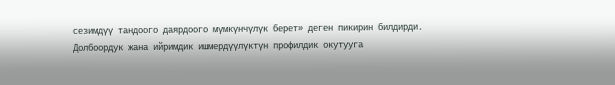сезимдүү тандоого даярдоого мүмкүнчүлүк берет» деген пикирин билдирди.
Долбоордук жана ийримдик ишмердүүлүктүн профилдик окутууга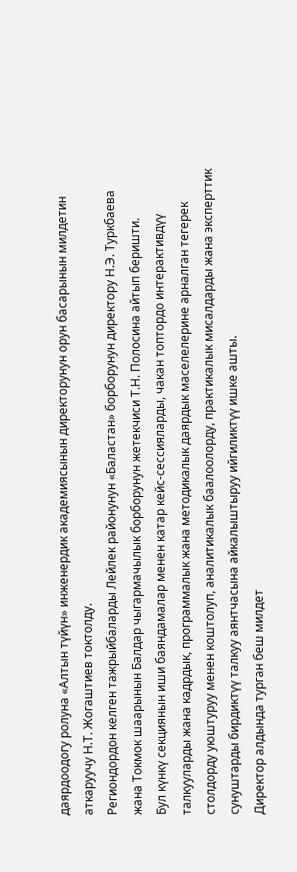даярдоодогу ролуна «Алтын түйүн» инженердик академиясынын директорунун орун басарынын милдетин аткаруучу Н.Т. Жогаштиев токтолду.
Региондордон келген тажрыйбаларды Лейлек районунун «Баластан» борборунун директору Н.Э. Туркбаева жана Токмок шаарынын Балдар чыгармачылык борборунун жетекчиси Т.Н. Полосина айтып беришти.
Бул күнкү секциянын иши баяндамалар менен катар кейс-сессияларды, чакан топтордо интерактивдүү талкууларды жана кадрдык, программалык жана методикалык даярдык маселелерине арналган тегерек столдорду уюштуруу менен коштолуп, аналитикалык баалоолорду, практикалык мисалдарды жана эксперттик сунуштарды бирдиктүү талкуу аянтчасына айкалыштыруу ийгиликтүү ишке ашты.
Директор алдында турган беш милдет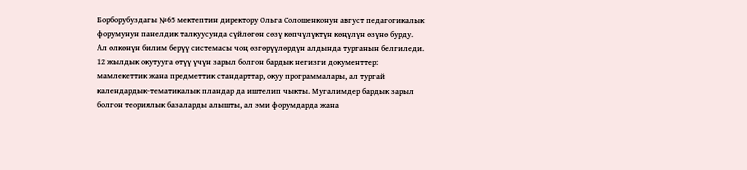Борборубуздагы №65 мектептин директору Ольга Солошенконун август педагогикалык форумунун панелдик талкуусунда сүйлөгөн сөзү көпчүлүктүн көңүлүн өзүнө бурду.
Ал өлкөнүн билим берүү системасы чоң өзгөрүүлөрдүн алдында турганын белгиледи. 12 жылдык окутууга өтүү үчүн зарыл болгон бардык негизги документтер: мамлекеттик жана предметтик стандарттар, окуу программалары, ал тургай календардык-тематикалык пландар да иштелип чыкты. Мугалимдер бардык зарыл болгон теориялык базаларды алышты, ал эми форумдарда жана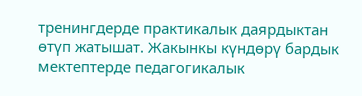тренингдерде практикалык даярдыктан өтүп жатышат. Жакынкы күндөрү бардык мектептерде педагогикалык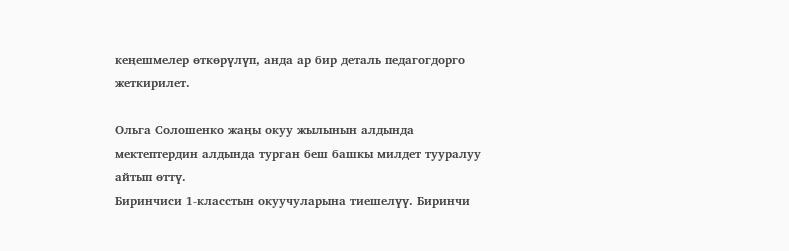кеңешмелер өткөрүлүп, анда ар бир деталь педагогдорго жеткирилет.

Ольга Солошенко жаңы окуу жылынын алдында мектептердин алдында турган беш башкы милдет тууралуу айтып өттү.
Биринчиси 1-класстын окуучуларына тиешелүү. Биринчи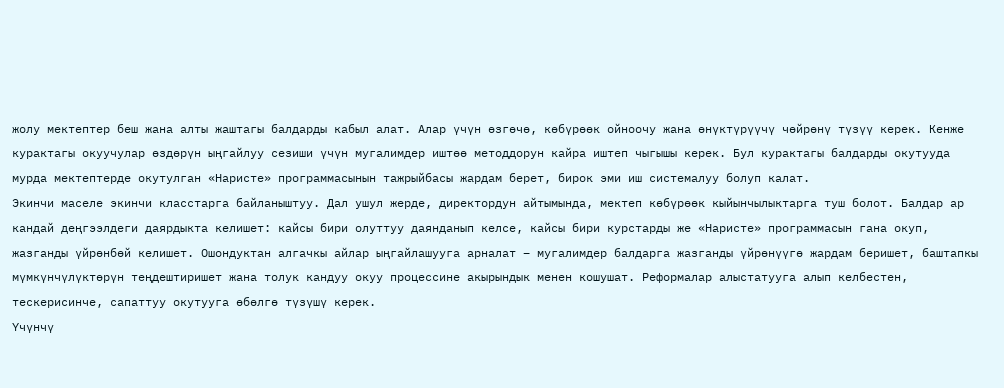жолу мектептер беш жана алты жаштагы балдарды кабыл алат. Алар үчүн өзгөчө, көбүрөөк ойноочу жана өнүктүрүүчү чөйрөнү түзүү керек. Кенже курактагы окуучулар өздөрүн ыңгайлуу сезиши үчүн мугалимдер иштөө методдорун кайра иштеп чыгышы керек. Бул курактагы балдарды окутууда мурда мектептерде окутулган «Наристе» программасынын тажрыйбасы жардам берет, бирок эми иш системалуу болуп калат.
Экинчи маселе экинчи класстарга байланыштуу. Дал ушул жерде, директордун айтымында, мектеп көбүрөөк кыйынчылыктарга туш болот. Балдар ар кандай деңгээлдеги даярдыкта келишет: кайсы бири олуттуу даянданып келсе, кайсы бири курстарды же «Наристе» программасын гана окуп, жазганды үйрөнбөй келишет. Ошондуктан алгачкы айлар ыңгайлашууга арналат – мугалимдер балдарга жазганды үйрөнүүгө жардам беришет, баштапкы мүмкүнчүлүктөрүн теңдештиришет жана толук кандуу окуу процессине акырындык менен кошушат. Реформалар алыстатууга алып келбестен, тескерисинче, сапаттуу окутууга өбөлгө түзүшү керек.
Үчүнчү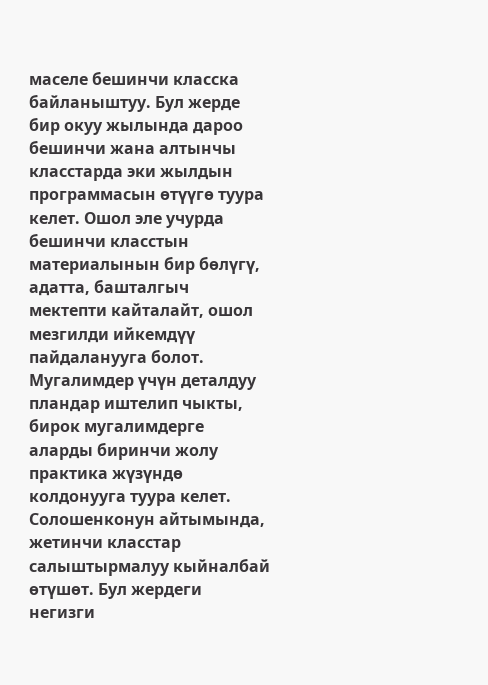маселе бешинчи класска байланыштуу. Бул жерде бир окуу жылында дароо бешинчи жана алтынчы класстарда эки жылдын программасын өтүүгө туура келет. Ошол эле учурда бешинчи класстын материалынын бир бөлүгү, адатта, башталгыч мектепти кайталайт, ошол мезгилди ийкемдүү пайдаланууга болот. Мугалимдер үчүн деталдуу пландар иштелип чыкты, бирок мугалимдерге аларды биринчи жолу практика жүзүндө колдонууга туура келет.
Солошенконун айтымында, жетинчи класстар салыштырмалуу кыйналбай өтүшөт. Бул жердеги негизги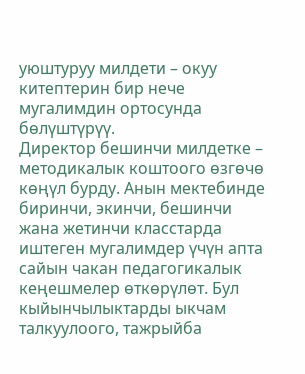уюштуруу милдети – окуу китептерин бир нече мугалимдин ортосунда бөлүштүрүү.
Директор бешинчи милдетке – методикалык коштоого өзгөчө көңүл бурду. Анын мектебинде биринчи, экинчи, бешинчи жана жетинчи класстарда иштеген мугалимдер үчүн апта сайын чакан педагогикалык кеңешмелер өткөрүлөт. Бул кыйынчылыктарды ыкчам талкуулоого, тажрыйба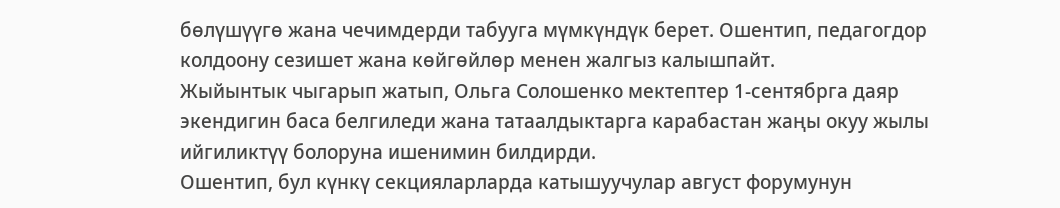бөлүшүүгө жана чечимдерди табууга мүмкүндүк берет. Ошентип, педагогдор колдоону сезишет жана көйгөйлөр менен жалгыз калышпайт.
Жыйынтык чыгарып жатып, Ольга Солошенко мектептер 1-сентябрга даяр экендигин баса белгиледи жана татаалдыктарга карабастан жаңы окуу жылы ийгиликтүү болоруна ишенимин билдирди.
Ошентип, бул күнкү секцияларларда катышуучулар август форумунун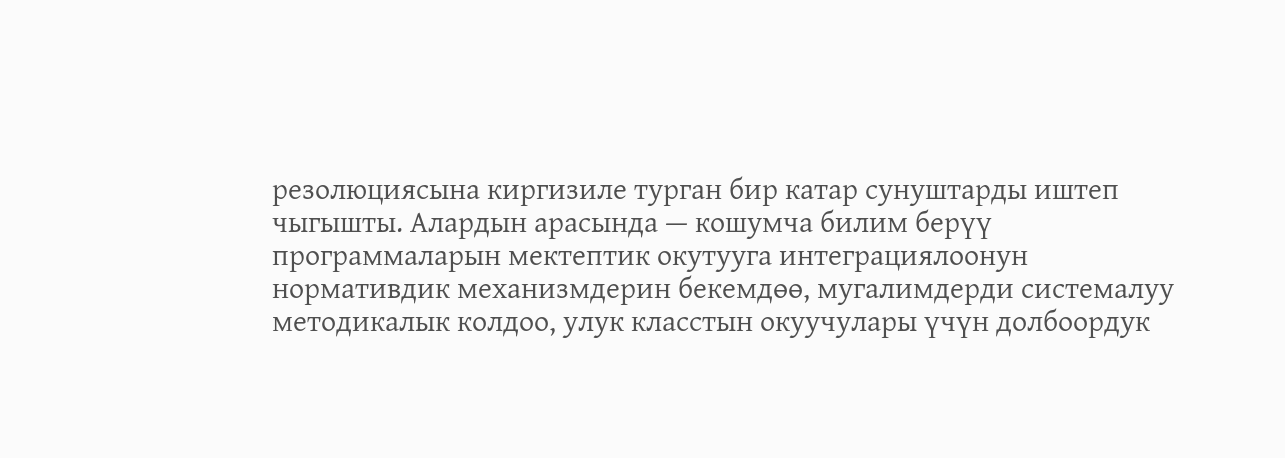резолюциясына киргизиле турган бир катар сунуштарды иштеп чыгышты. Алардын арасында — кошумча билим берүү программаларын мектептик окутууга интеграциялоонун нормативдик механизмдерин бекемдөө, мугалимдерди системалуу методикалык колдоо, улук класстын окуучулары үчүн долбоордук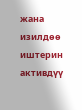жана изилдөө иштерин активдүү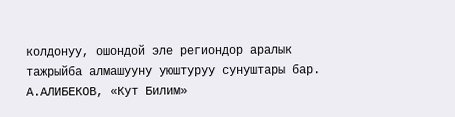колдонуу, ошондой эле региондор аралык тажрыйба алмашууну уюштуруу сунуштары бар.
А.АЛИБЕКОВ, «Кут Билим»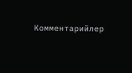Комментарийлер